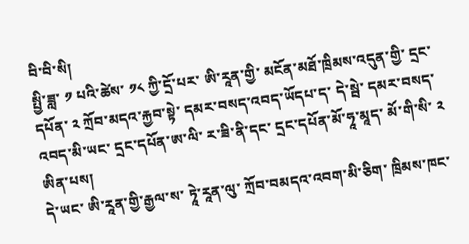བི་བི་སི།
སྤྱི་ཟླ་ ༡ པའི་ཚེས་ ༡༨ ཀྱི་དྲོ་པར་ ཨི་རཱན་གྱི་ མངོན་མཐོ་ཁྲིམས་འདུན་གྱི་ དྲང་དཔོན་ ༢ ཀྲོབ་མདའ་རྐྱབ་སྟེ་ དམར་བསད་འབད་ཡོདཔ་ད་ དེ་སྦེ་ དམར་བསད་འབད་མི་ཡང་ དྲང་དཔོན་ཨ་ལི་ ར་ཟི་ནི་དང་ དྲང་དཔོན་མོ་ཧཱ་མཱད་ མོ་གི་སི་ ༢ ཨིན་པས།
དེ་ཡང་ ཨི་རཱན་གྱི་རྒྱལ་ས་ ཏཱེ་རཱན་ལུ་ ཀྲོབ་བམདའ་འབག་མི་ཅིག་ ཁྲིམས་ཁང་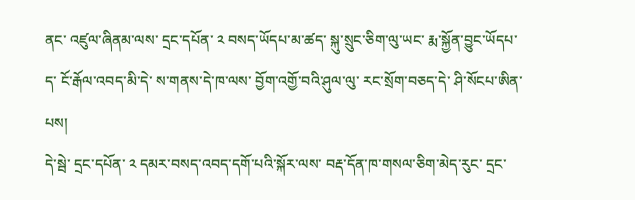ནང་ འཛུལ་ཞིནམ་ལས་ དྲང་དཔོན་ ༢ བསད་ཡོདཔ་མ་ཚད་ སྐུ་སྲུང་ཅིག་ལུ་ཡང་ རྨ་སྐྱོན་བྱུང་ཡོདཔ་ད་ ངོ་རྒོལ་འབད་མི་དེ་ ས་གནས་དེ་ཁ་ལས་ བྱོག་འགྱོ་བའི་ཤུལ་ལུ་ རང་སྲོག་བཅད་དེ་ ཤི་སོངཔ་ཨིན་པས།
དེ་སྦེ་ དྲང་དཔོན་ ༢ དམར་བསད་འབད་དགོ་པའི་སྐོར་ལས་ བརྡ་དོན་ཁ་གསལ་ཅིག་མེད་རུང་ དྲང་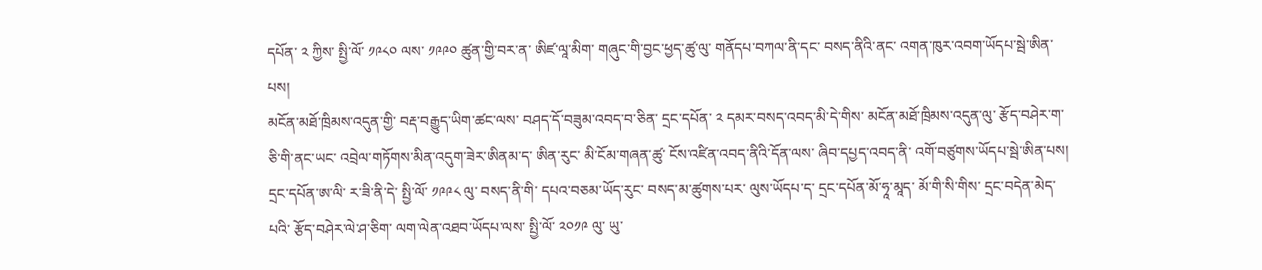དཔོན་ ༢ ཀྱིས་ སྤྱི་ལོ་ ༡༩༨༠ ལས་ ༡༩༩༠ ཚུན་གྱི་བར་ན་ ཨིཛ་ལཱ་མིག་ གཞུང་གི་བྱང་ཕྱད་ཚུ་ལུ་ གནོདཔ་བཀལ་ནི་དང་ བསད་ནིའི་ནང་ འགན་ཁུར་འབག་ཡོདཔ་སྦེ་ཨིན་པས།
མངོན་མཐོ་ཁྲིམས་འདུན་གྱི་ བརྡ་བརྒྱུད་ཡིག་ཚང་ལས་ བཤད་དོ་བཟུམ་འབད་བ་ཅིན་ དྲང་དཔོན་ ༢ དམར་བསད་འབད་མི་དེ་གིས་ མངོན་མཐོ་ཁྲིམས་འདུན་ལུ་ རྩོད་བཤེར་ག་ཅི་གི་ནང་ཡང་ འབྲེལ་གཏོགས་མིན་འདུག་ཟེར་ཨིནམ་ད་ ཨིན་རུང་ མི་ངོམ་གཞན་ཚུ་ ངོས་འཛིན་འབད་ནིའི་དོན་ལས་ ཞིབ་དཔྱད་འབད་ནི་ འགོ་བཙུགས་ཡོདཔ་སྦེ་ཨིན་པས།
དྲང་དཔོན་ཨ་ལི་ ར་ཟི་ནི་དེ་ སྤྱི་ལོ་ ༡༩༩༨ ལུ་ བསད་ནི་གི་ དཔའ་བཅམ་ཡོད་རུང་ བསད་མ་ཚུགས་པར་ ལུས་ཡོདཔ་ད་ དྲང་དཔོན་མོ་ཧཱ་མཱད་ མོ་གི་སི་གིས་ དྲང་བདེན་མེད་པའི་ རྩོད་བཤེར་ལེ་ཤ་ཅིག་ ལག་ལེན་འཐབ་ཡོདཔ་ལས་ སྤྱི་ལོ་ ༢༠༡༩ ལུ་ ཡུ་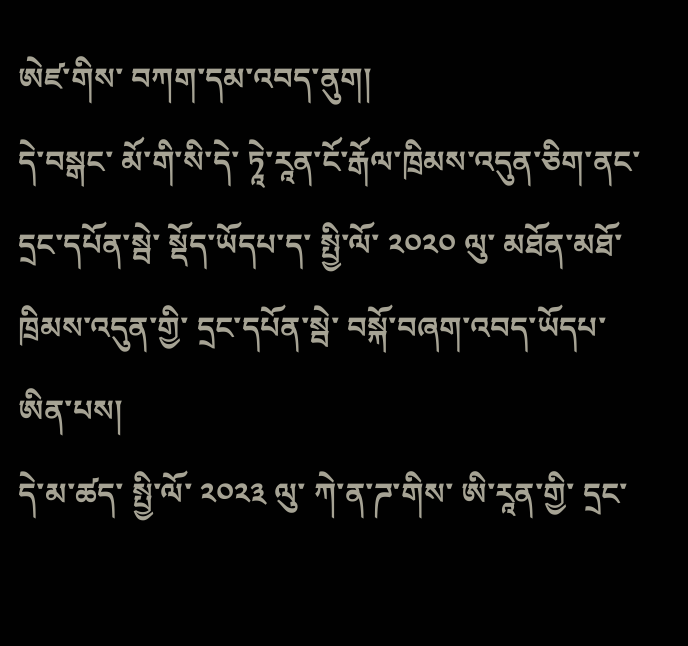ཨེཛ་གིས་ བཀག་དམ་འབད་ནུག།
དེ་བསྒང་ མོ་གི་སི་དེ་ ཏཱེ་རཱན་ངོ་རྒོལ་ཁྲིམས་འདུན་ཅིག་ནང་ དྲང་དཔོན་སྦེ་ སྡོད་ཡོདཔ་ད་ སྤྱི་ལོ་ ༢༠༢༠ ལུ་ མཐོན་མཐོ་ཁྲིམས་འདུན་གྱི་ དྲང་དཔོན་སྦེ་ བསྐོ་བཞག་འབད་ཡོདཔ་ཨིན་པས།
དེ་མ་ཚད་ སྤྱི་ལོ་ ༢༠༢༣ ལུ་ ཀེ་ན་ཌ་གིས་ ཨི་རཱན་གྱི་ དྲང་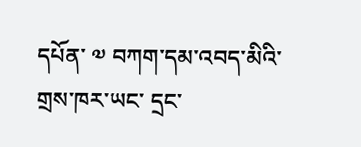དཔོན་ ༧ བཀག་དམ་འབད་མིའི་གྲས་ཁར་ཡང་ དྲང་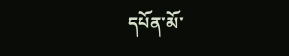དཔོན་མོ་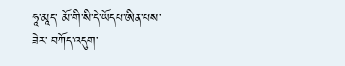ཧཱ་མཱད་ མོ་གི་སི་དེ་ཡོདཔ་ཨིན་པས་ཟེར་ བཀོད་འདུག་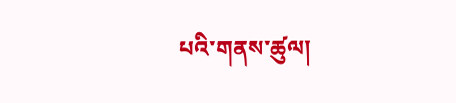པའི་གནས་ཚུལ།